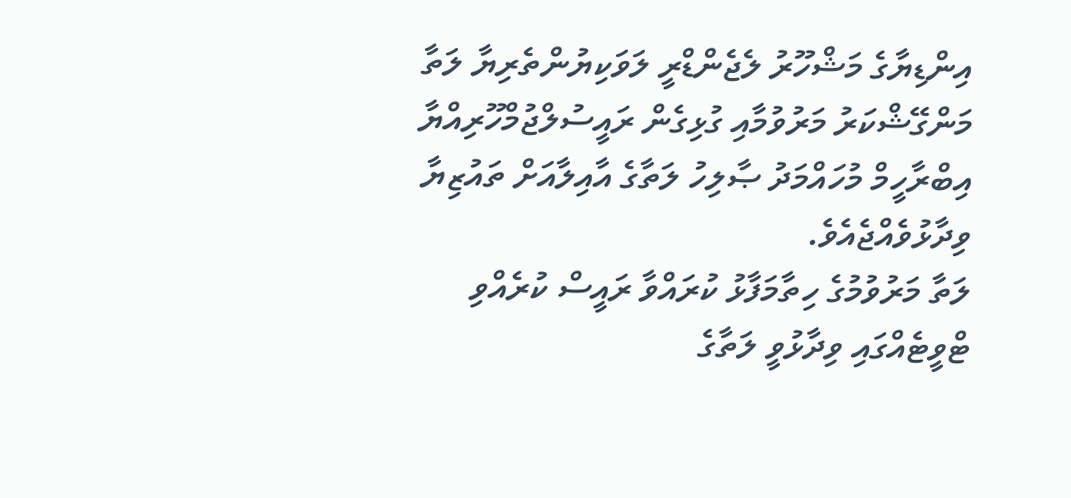އިންޑިޔާގެ މަޝްހޫރު ލެޖެންޑްރީ ލަވަކިޔުންތެރިޔާ ލަތާ މަންގޭޝްކަރު މަރުވުމާއި ގުޅިގެން ރައީސުލްޖުމްހޫރިއްޔާ އިބްރާހީމް މުހައްމަދު ޞާލިހު ލަތާގެ އާއިލާއަށް ތައުޒިޔާ ވިދާޅުވެއްޖެއެވެ.
ލަތާ މަރުވުމުގެ ހިތާމަފާޅު ކުރައްވާ ރައީސް ކުރެއްވި ޓްވީޓެއްގައި ވިދާޅުވީ ލަތާގެ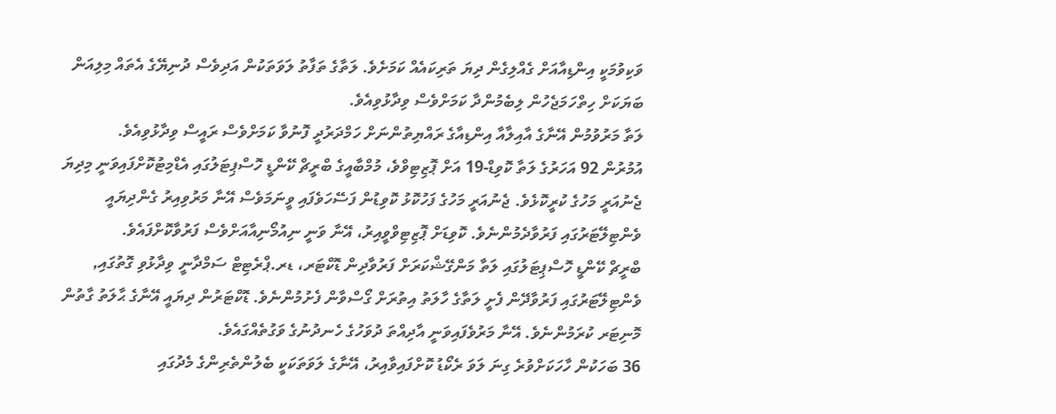ވަކިވުމަކީ އިންޑިއާއަށް ގެއްލިގެން ދިޔަ ތަރިކައެއް ކަމަށެވެ. ލަތާގެ ތަފާތު ލަވަތަކުން އަދިވެސް ދުނިޔޭގެ އެތައް މިލިއަން ބަޔަކަށް ހިތްހަމަޖެހުން ލިބެމުންދާ ކަމަށްވެސް ވިދާޅުވިއެވެ.
ލަތާ މަރުވުމުން އޭނާގެ އާއިލާއާ އިންޑިއާގެ ރައްޔިތުންނަށް ހަމްދަރުދީ ފޮނުވާ ކަމަށްވެސް ރައީސް ވިދާޅުވިއެވެ.
އުމުރުން 92 އަހަރުގެ ލަތާ ކޮވިޑް-19 އަށް ޕޮޒިޓިވްވެ، މުމްބާއީގެ ބްރީޗް ކޭންޑީ ހޮސްޕިޓަލުގައި އެޑްމިޓުކޮށްފައިވަނީ މިދިޔަ ޖެނުއަރީ މަހުގެ ކުރީކޮޅެވެ. ޖެނުއަރީ މަހުގެ ފަހުކޮޅު ކޮވިޑުން ފަސޭހަވެފައި ވީނަމަވެސް އޭނާ މަރުވިއިރު ގެންދިޔައީ ވެންޓިލޭޓަރުގައި ފަރުވާދެމުންނެވެ. ކޮވިޑަށް ޕޮޒިޓިވްވީއިރު، އޭނާ ވަނީ ނިއުމޯނިއާއަށްވެސް ފަރުވާކޮށްފައެވެ.
ބްރީޗް ކޭންޑީ ހޮސްޕިޓަލުގައި ލަތާ މަންގޭޝްކަރަށް ފަރުވާދިން ޑޮކްޓަރ، ޑރ.ޕްރެޓިޓް ސަމްދާނީ ވިދާޅުވި ގޮތުގައި, ވެންޓިލޭޓަރުގައި ފަރުވާދޭން ފެށީ ލަތާގެ ހާލަތު އިތުރަށް ގޯސްވާން ފެށުމުންނެވެ. ޑޮކްޓަރުން ދިޔައީ އޭނާގެ ޙާލަތު ގާތުން މޮނިޓަރ ކުރަމުންނެވެ. އޭނާ މަރުވެފައިވަނީ އާދިއްތަ ދުވަހުގެ ހެނދުނުގެ ވަގުތެއްގައެވެ.
36 ބަހަކުން ހާހަކަށްވުރެ ގިނަ ލަވަ ރެކޯޑު ކޮށްފައިވާއިރު، އޭނާގެ ލަވަތަކަކީ ބެލުންތެރިންގެ މެދުގައި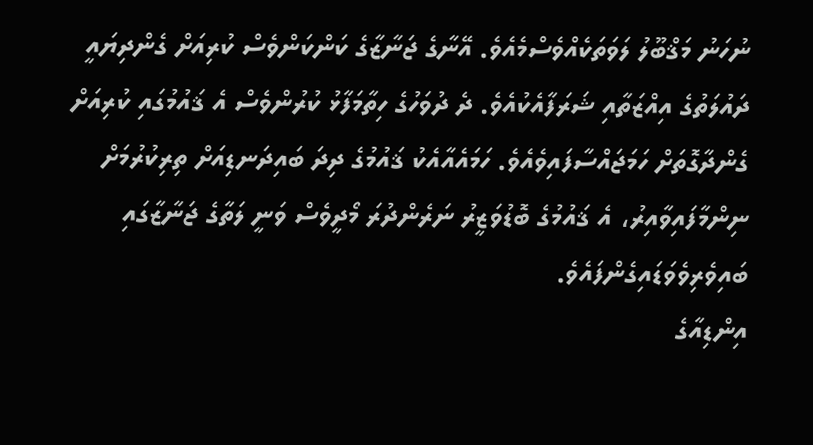ނުހަނު މަޤްބޫލު ލަވަތަކެއްވެސްމެއެވެ. އޭނާގެ ޖަނާޒާގެ ކަންކަންވެސް ކުރިއަށް ގެންދިޔައީ ދައުލަތުގެ އިއްޒަތާއި ޝަރަފާއެކުއެވެ. ދެ ދުވަހުގެ ހިތާމަފާޅު ކުރުންވެސް އެ ޤައުމުގައި ކުރިއަށް ގެންދާގޮތަށް ހަމަޖައްސާފައިވެއެވެ. ހަމައެއާއެކު ޤައުމުގެ ދިދަ ބައިދަނޑިއަށް ތިރިކުރުމަށް ނިންމާފައިވާއިރު، އެ ޤައުމުގެ ބޮޑުވަޒީރު ނަރެންދުރަ މޯދީވެސް ވަނީ ލަތާގެ ޖަނާޒާގައި ބައިވެރިވެވަޑައިގެންފައެވެ.
އިންޑިއާގެ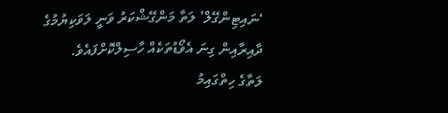‘ނައިޓިންގޭލް’ ލަތާ މަންގޭޝްކަރު ވަނީ ލަވަކިޔުމުގެ ދާއިރާއިން ގިނަ އެވޯޑުތަކެއް ހާސިލްކޮށްފައެވެ.
ލަތާގެ ހިތްގައިމު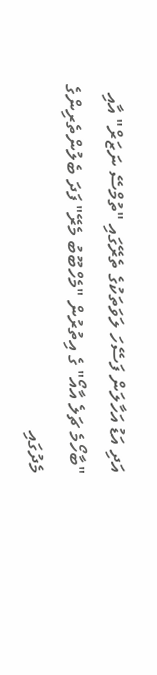އަދި އަޑު އަހާލަން ފަސޭހަ ލަވަތަކުގެ ތެރޭގައި "ތުމްސޭ ނަޒަރް" އާއި "ބާހޯމެ ޗަލެ އާއޯ" ގެ އިތުރުން "މެހްބޫބު މެރޭ" ފަދަ ބެލުންތެރިންގެ މެދުގައި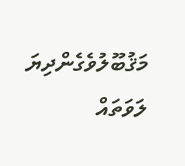މަޤުބޫލުވެގެންދިޔަ ލަވަތައް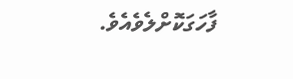ފާހަގަކޮށްލެވެއެވެ.